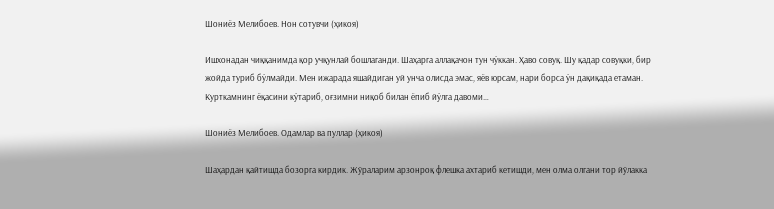Шониёз Мелибоев. Нон сотувчи (ҳикоя)

Ишхонадан чиққанимда қор учқунлай бошлаганди. Шаҳарга аллақачон тун чӯккан. Ҳаво совуқ. Шу қадар совуқки, бир жойда туриб бӯлмайди. Мен ижарада яшайдиган уй унча олисда эмас, яёв юрсам, нари борса ӯн дақиқада етаман. Курткамнинг ёқасини кӯтариб, оғзимни ниқоб билан ёпиб йӯлга давоми…

Шониёз Мелибоев. Одамлар ва пуллар (ҳикоя)

Шаҳардан қайтишда бозорга кирдик. Жўраларим арзонроқ флешка ахтариб кетишди, мен олма олгани тор йўлакка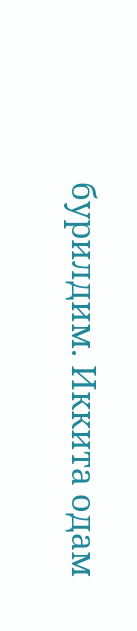бурилдим. Иккита одам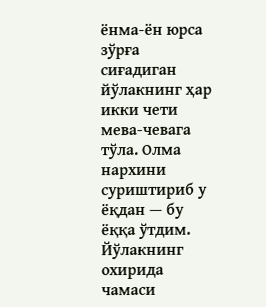ёнма-ён юрса зўрға сиғадиган йўлакнинг ҳар икки чети мева-чевага тўла. Олма нархини суриштириб у ёқдан — бу ёққа ўтдим. Йўлакнинг охирида чамаси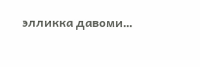элликка давоми…